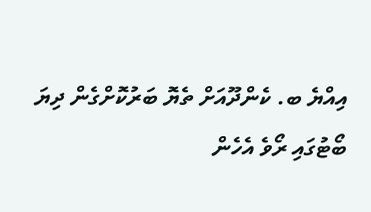އިއްޔެ ބ. ކެންދޫއަށް ތެޔޮ ބަރުކޮށްގެން ދިޔަ ބޯޓުގައި ރޯވެ އެހެން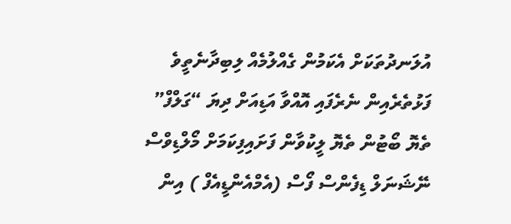އުލަނދުތަކަށް އެކަމުން ގެއްލުމެއް ލިބިދާނެތީވެ ފަޅުތެރެއިން ނެރެފައި އޮއްވާ އަޑިއަށް ދިޔަ “ގަލްފް” ތެޔޮ ބޯޓުން ތެޔޮ ލީކުވާން ފަށައިފިކަމަށް މޯލްޑިވްސް ނޭޝަނަލް ޑިފެންސް ފޯސް (އެމްއެންޑީއެފް ) އިން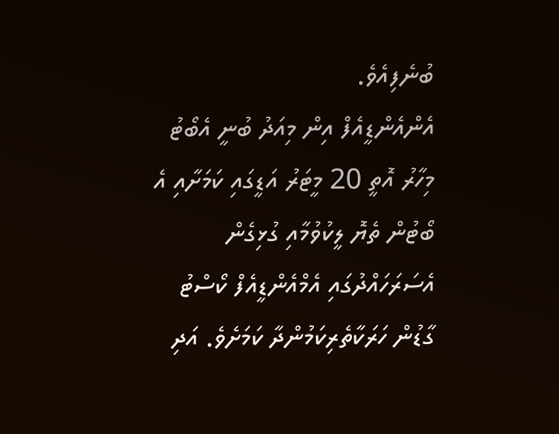ބުނެފިއެވެ.
އެންއެންޑީއެފް އިން މިއަދު ބުނީ އެބޯޓު މިހާރު އޮތީ 20 މީޓަރު އަޑީގައި ކަމަށާއި އެ ބޯޓުން ތެޔޮ ލީކުވުމާއި ގުޅިގެން އެސަރަހައްދުގައި އެމްއެންޑީއެފް ކޯސްޓު ގާޑުން ހަރަކާތެރިކަމުންދާ ކަމަށެވެ. އަދި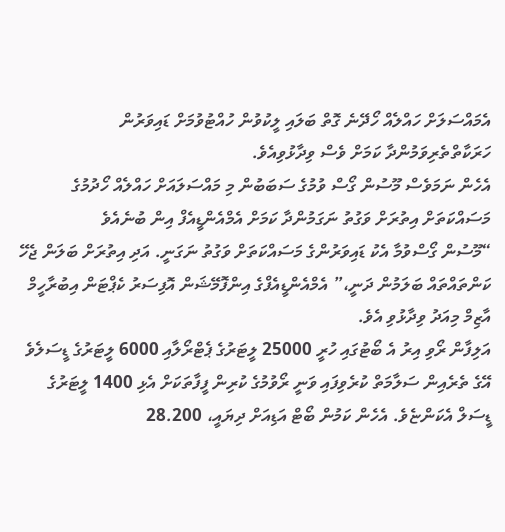އެމައްސަލަށް ހައްލެއް ހޯދޭނެ ގޮތް ބަލައި ލީކުވުން ހުއްޓުވުމަށް ޑައިވަރުން ހަރަކާތްތެރިވަމުންދާ ކަމަށް ވެސް ވިދާޅުވިއެވެ.
އެހެން ނަމަވެސް މޫސުން ގޯސް ވުމުގެ ސަބަބުން މި މައްސަލައަށް ހައްލެއް ހޯދުމުގެ މަސައްކަތަށް އިތުރަށް ވަގުތު ނަގަމުންދާ ކަމަށް އެމްއެންޑީއެފް އިން ބުނެއެވެ
“މޫސުން ގޯސްވުމާ އެކު ޑައިވަރުންގެ މަސައްކަތަށް ވަގުތު ނަގަނީ. އަދި އިތުރަށް ބަލަން ޖެހޭ ކަންތައްތައް ބަލަމުން ދަނީ،” އެމްއެންޑީއެފްގެ އިންފޮމޭޝަން އޮފިސަރު ކެޕްޓަން އިބުރާހީމް އާޒިމް މިއަދު ވިދާޅުވި އެވެ.
އަލިފާން ރޯވި އިރު އެ ބޯޓުގައި ހުރީ 25000 ލީޓަރުގެ ޕެޓްރޯލާއި 6000 ލީޓަރުގެ ޑީސަލެވެ އޭގެ ތެރެއިން ސަލާމަތް ކުރެވިފައި ވަނީ ރޯވުމުގެ ކުރިން ފީފާތަކަށް އެޅި 1400 ލީޓަރުގެ ޑީސަލް އެކަންޏެވެ. އެހެން ކަމުން ބޯޓް އަޑިއަށް ދިޔައީ، 28.200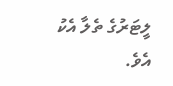ލީޓަރުގެ ތެލާ އެކު އެވެ.